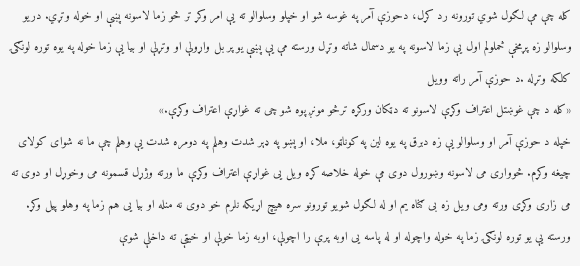کله چې مې لګول شوي تورونه رد کړل، دحوزې آمر په غوسه شو او خپلو وسلوالو ته یې امر وکړ تر څو زما لاسونه پښې او خوله وتړي. دریو وسلوالو زه پړمخې څملولم اول یې زما لاسونه په یو دسمال شاته وتړل ورسته مې یې پښې یو پر بل واړولې او وتړلې او بیا یې زما خوله په یوه توره لونګۍ کلکه وتړله .د حوزې آمر راته وویل
«کله د چې غوښتل اعتراف وکړې لاسونو ته دټکان ورکړه ترڅو مونږ پوه شو چی ته غواړې اعتراف وکړې.»
خپله د حوزې آمر او وسلوالو یې زه دبرق په یوه لین په کوناټو، ملا، او پښو په ډېر شدت وهلم په دومره شدت یې وهلم چې ما نه شوای کولای چیغه وکړم. څوواری می لاسونه وښورول دوی مې خوله خلاصه کړه ویل یی غواړې اعتراف وکړې ما ورته وژړل قسمونه می وخوړل او دوی ته می زاری وکړی ورته ومی ویل زه بی ګناه یم او له لګول شویو تورونو سره هیچ اړیکه نلرم خو دوی نه منله او بیا یی هم زما په وهلو پیل وکړ.
ورسته یې یو توره لونګۍ زما په خوله واچوله او له پاسه یی اوبه پرې را اچولې، اوبه زما خولې او خیټې ته داخلې شوې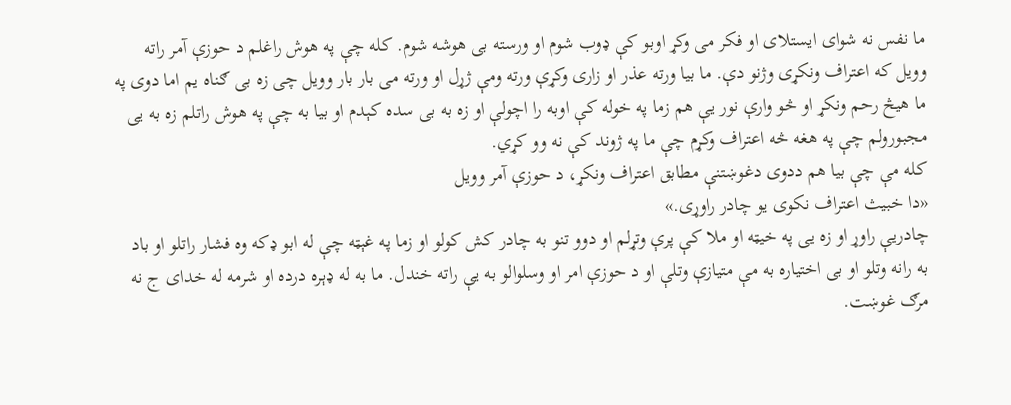ما نفس نه شوای ایستلای او فکر می وکړ اوبو کې ډوب شوم او ورسته بی هوشه شوم. کله چې په هوش راغلم د حوزې آمر راته وویل که اعتراف ونکړی وژنو دې. ما بیا ورته عذر او زاری وکړې ورته ومې ژړل او ورته می بار بار وویل چی زه بی ګناه یم اما دوی په ما هیڅ رحم ونکړ او څو وارې نور یې هم زما په خوله کې اوبه را اچولې او زه به بی سده کېدم او بیا به چې په هوش راتلم زه به یی مجبورولم چې په هغه څه اعتراف وکړم چې ما په ژوند کې نه وو کړي.
کله مې چې بیا هم ددوی دغوښتنې مطابق اعتراف ونکړ، د حوزې آمر وویل
«دا خبیث اعتراف نکوی یو چادر راوړی.»
چادریې راوړ او زه یی په خیټه او ملا کې پرې وتړلم او دوو تنو به چادر کش کولو او زما په غېټه چې له ابو ډکه وه فشار راتلو او باد به رانه وتلو او بی اختیاره به مې متیازې وتلې او د حوزې امر او وسلوالو به یې راته خندل. ما به له ډېره درده او شرمه له خدای ج نه مرګ غوښت.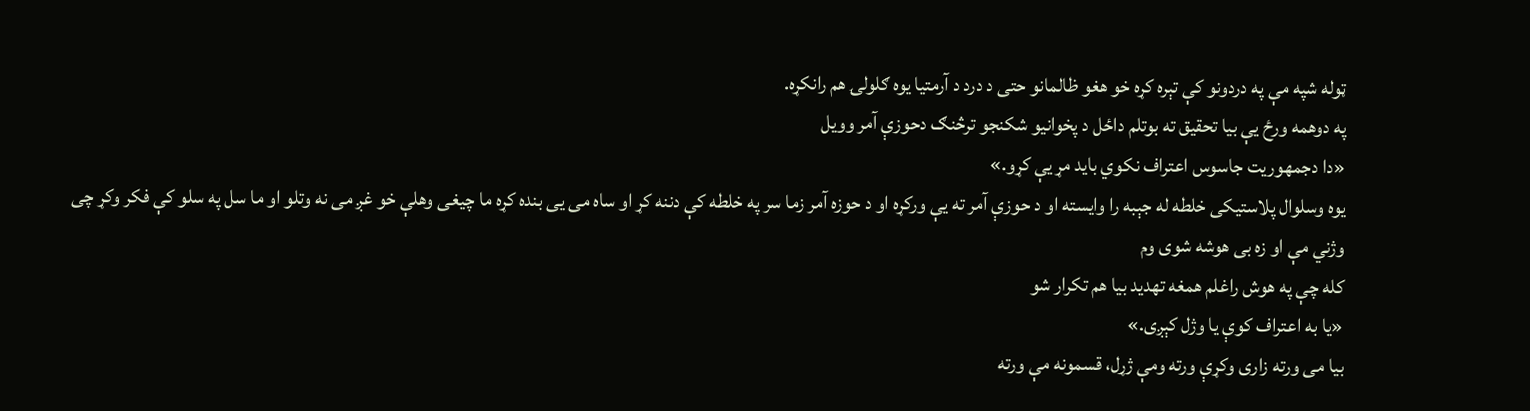ټوله شپه مې په دردونو کې تېره کړه خو هغو ظالمانو حتی د درد د آرمتیا یوه ګلولۍ هم رانکړه.
په دوهمه ورځ یې بیا تحقیق ته بوتلم داځل د پخوانیو شکنجو ترڅنګ دحوزې آمر وویل
«دا دجمهوریت جاسوس اعتراف نکوي باید مړ یې کړو.»
یوه وسلوال پلاستیکی خلطه له جېبه را وایسته او د حوزې آمر ته یې ورکړه او د حوزه آمر زما سر په خلطه کې دننه کړ او ساه می یی بنده کړه ما چیغی وهلې خو غږ می نه وتلو او ما سل په سلو کې فکر وکړ چی وژني مې او زه بی هوشه شوی وم
کله چې په هوش راغلم همغه تهدید بیا هم تکرار شو
«یا به اعتراف کوې یا وژل کېږی.»
بیا می ورته زاری وکړې ورته ومې ژړل، قسمونه مې ورته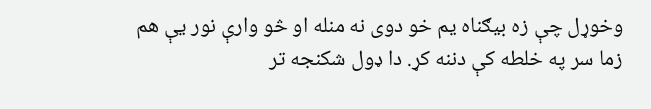وخوړل چې زه بیګناه یم خو دوی نه منله او څو وارې نور یې هم زما سر په خلطه کې دننه کړ. دا ډول شکنجه تر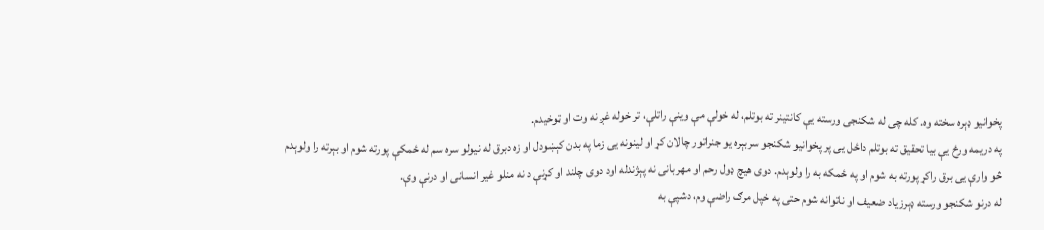پخوانیو ډېره سخته وه. کله چی له شکنجی ورسته یې کانتینر ته بوتلم، له خولې مې وینې راتلې، تر خوله غږ نه وت او ټوخیدم.
په دریمه ورځ یې بیا تحقیق ته بوتلم داځل یی پر پخوانیو شکنجو سربېره یو جنراتور چالان کړ او لینونه یی زما په بدن کېښودل او زه دبرق له نیولو سره سم له ځمکې پورته شوم او بېرته را ولوېدم څو وارې یی برق راکړ پورته به شوم او په ځمکه به را ولوېدم. دوی هیچ ډول رحم او مهربانی نه پېژندله اود دوی چلند او کړنې د نه منلو غیر انسانی او درنې وې.
له درنو شکنجو ورسته ډېرزیاد ضعیف او ناتوانه شوم حتی په خپل مرګ راضې وم، دشپې به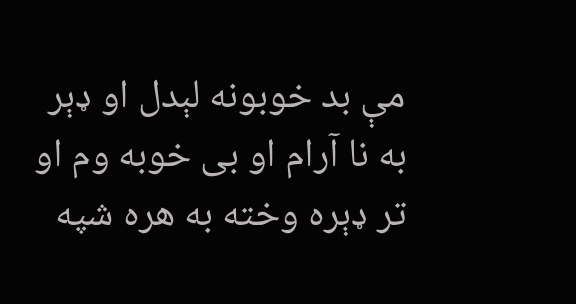مې بد خوبونه لېدل او ډېر به نا آرام او بی خوبه وم او تر ډېره وخته به هره شپه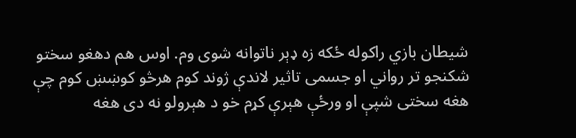شیطان بازي راکوله ځکه زه ډېر ناتوانه شوی وم. اوس هم دهغو سختو شکنجو تر رواني او جسمی تاثیر لاندې ژوند کوم هرڅو کوښښ کوم چې هغه سختی شپې او ورځې هېرې کړم خو د هېرولو نه دی هغه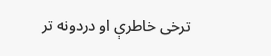ترخی خاطرې او دردونه تر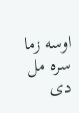اوسه زما سره مل دی